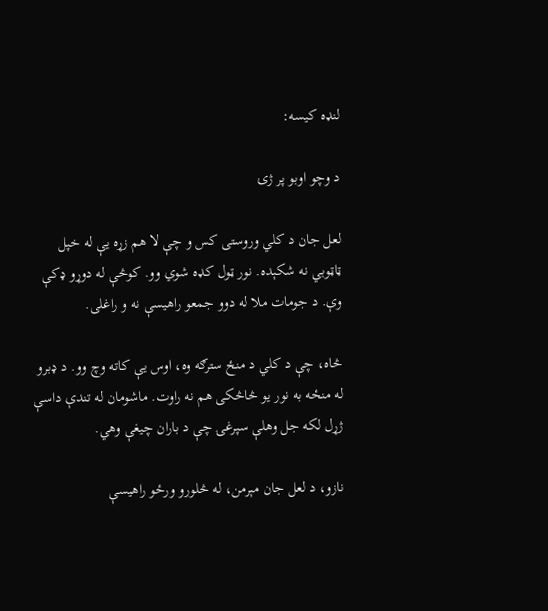لنډه کیسه:

د وچو اوبو پر ژۍ

لعل جان د کلي وروستی کس و چې لا هم زړه یې له خپل ټاټوبي نه شکېده. نور ټول کډه شوي وو. کوڅې له دوړو ډکې وې. د جومات ملا له دوو جمعو راهیسې نه و راغلی.

څاه، چې د کلي د منځ سترګه وه، اوس یې کاته وچ وو. د ډبرو له منځه به نور یو څاڅکی هم نه راوت. ماشومان له تندې داسې ژړل لکه جل وهلې سپرغۍ چې د باران چیغې وهي.

نازو، د لعل جان مېرمن، له څلورو ورځو راهیسې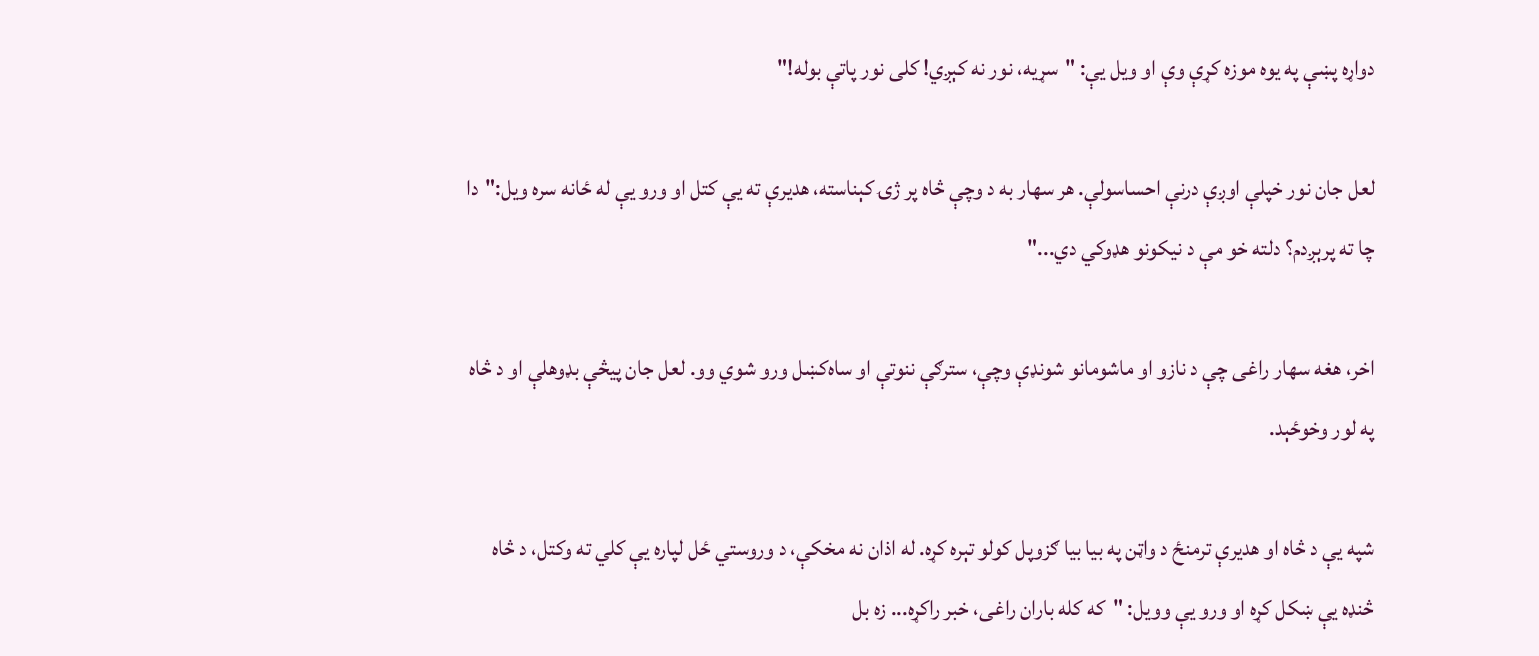دواړه پښې په یوه موزه کړې وې او ويل يې: "سړیه، نور نه کېږي! کلی نور پاتې بوله!"

لعل جان نور خپلې اوږې درنې احساسولې. هر سهار به د وچې څاه پر ژۍ کېناسته، هديرې ته يې کتل او ورو يې له ځانه سره ویل:"دا چا ته پرېږدم؟ دلته خو مې د نیکونو هډوکي دي..."

اخر، هغه سهار راغی چې د نازو او ماشومانو شونډې وچې، سترګې ننوتې او ساه‌کښل ورو شوي وو. لعل جان پیڅې بډوهلې او د څاه په لور وخوځېد.

شپه یې د څاه او هدیرې ترمنځ د واټن په بیا بیا ګزوپل کولو تېره کړه. له اذان نه مخکې، د وروستي ځل لپاره یې کلي ته وکتل، د څاه څنډه یې ښکل کړه او ورو یې وویل: "که کله باران راغی، خبر راکړه... زه بل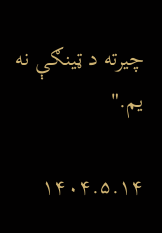چیرته د ټینګې نه یم."

۱۴۰۴.۵.۱۴